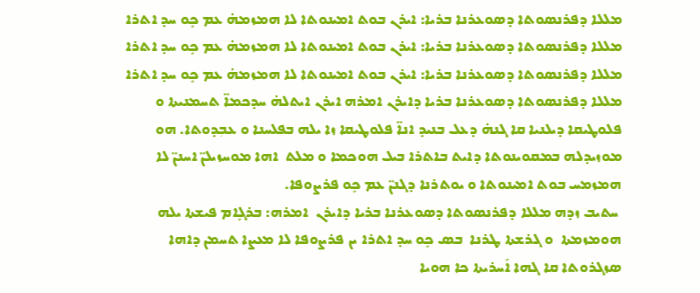ܡܠܠܐ ܕܦܪܢܣܘܬܐ ܕܣܘܥܪܢܐ ܒܪܝܐ: ܐܝܪܢ ܒܘܬ ܐܡܝܢܘܬܐ ܠܐ ܗܡܙܡܗ̇ ܥܡ ܟܻܘ ܚܕ ܐܬܪܐ
ܡܠܠܐ ܕܦܪܢܣܘܬܐ ܕܣܘܥܪܢܐ ܒܪܝܐ: ܐܝܪܢ ܒܘܬ ܐܡܝܢܘܬܐ ܠܐ ܗܡܙܡܗ̇ ܥܡ ܟܻܘ ܚܕ ܐܬܪܐ
ܡܠܠܐ ܕܦܪܢܣܘܬܐ ܕܣܘܥܪܢܐ ܒܪܝܐ: ܐܝܪܢ ܒܘܬ ܐܡܝܢܘܬܐ ܠܐ ܗܡܙܡܗ̇ ܥܡ ܟܻܘ ܚܕ ܐܬܪܐ
ܡܠܠܐ ܕܦܪܢܣܘܬܐ ܕܣܘܥܪܢܐ ܒܪܝܐ ܕܐܝܪܢ ܐܡܪܗ ܐܝܪܢ ܐܝܬܠܗ̇ ܚܕܟܡܐ̈ ܬܚܡܢܝܬܐ ܘ ܦܠܘܛܝܩܐ ܕܝܠܢܝܐ ܩܐ ܓܢܗ̇ ܕܥܠ ܒܢܝܕ ܐܢܐ̈ ܦܠܘܛܝܩܐ ܙܐ ܝܠܗ ܒܦܠܚܢܐ ܘ ܥܒܼܕܘܬܐ. ܗܘ ܡܘܙܝܕܠܗ ܒܡܩܘܝܢܘܬܐ ܕܐܝܬ ܒܐܬܪܐ ܒܝܠ ܗܘܟܡܐ ܘ ܡܠܬ  ܐܗܐ ܡܘܚܙܝܠܢ̈ ܐܚܢܢ̈ ܠܐ ܗܡܙܡܚ ܒܘܬ ܐܡܝܢܘܬܐ ܘ ܝܘܬܪܢܐ ܕܓܢܢ̈ ܥܡ ܟܻܘ ܦܪܨܘܦܐ.
 ܚܬܝܒ ܙܕܗ ܡܠܠܐ ܕܦܪܢܣܘܬܐ ܕܣܘܥܪܢܐ ܒܪܝܐ ܕܐܝܪܢ  ܐܡܪܗ: ܒܪܓܻܐܡ ܦܝܫܬܐ ܝܠܗ ܗܘܡܙܡܬܐ  ܘ ܓܪܫܬܐ ܛܪܢܐ  ܒܣ ܟܻܘ ܚܕ ܐܬܪܐ ܝܢ ܦܪܨܘܦܐ ܠܐ ܡܥܨܐ ܬܚܡܢ ܕܐܗܐ ܣܙܓܪܘܬܐ ܩܐ ܓܗܐ ܐܰܚܪܝܬܐ ܟܐ ܗܘܝܐ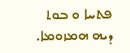ܦܬܚܐ ܘ ܒܘܬ ܕܝܗ ܗܡܙܘܡܐ.